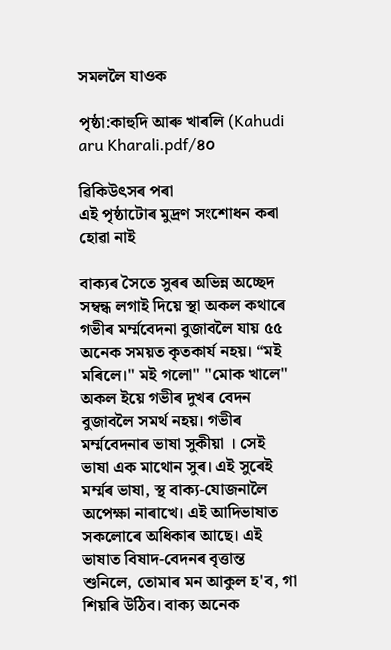সমললৈ যাওক

পৃষ্ঠা:কাহুদি আৰু খাৰলি (Kahudi aru Kharali.pdf/৪০

ৱিকিউৎসৰ পৰা
এই পৃষ্ঠাটোৰ মুদ্ৰণ সংশোধন কৰা হোৱা নাই

বাক্যৰ সৈতে সুৰৰ অভিন্ন অচ্ছেদ সম্বন্ধ লগাই দিয়ে স্থা অকল কথাৰে গভীৰ মৰ্ম্মবেদনা বুজাবলৈ যায় ৫৫ অনেক সময়ত কৃতকার্য নহয়। “মই মৰিলে।" মই গলো" "মোক খালে" অকল ইয়ে গভীৰ দুখৰ বেদন বুজাবলৈ সমর্থ নহয়। গভীৰ মৰ্ম্মবেদনাৰ ভাষা সুকীয়া । সেই ভাষা এক মাথোন সুৰ। এই সুৰেই মৰ্ম্মৰ ভাষা, স্থ বাক্য-যোজনালৈ অপেক্ষা নাৰাখে। এই আদিভাষাত সকলোৰে অধিকাৰ আছে। এই ভাষাত বিষাদ-বেদনৰ বৃত্তান্ত শুনিলে, তোমাৰ মন আকুল হ'ব, গা শিয়ৰি উঠিব। বাক্য অনেক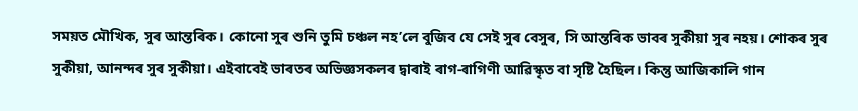সময়ত মৌখিক, সুৰ আন্তৰিক। কোনো সুৰ শুনি তুমি চঞ্চল নহ’লে বুজিব যে সেই সুৰ বেসুৰ, সি আন্তৰিক ভাবৰ সুকীয়া সুৰ নহয়। শোকৰ সুৰ সুকীয়া, আনন্দৰ সুৰ সুকীয়া। এইবাবেই ভাৰতৰ অভিজ্ঞসকলৰ দ্বাৰাই ৰাগ-ৰাগিণী আৱিস্কৃত বা সৃষ্টি হৈছিল। কিন্তু আজিকালি গান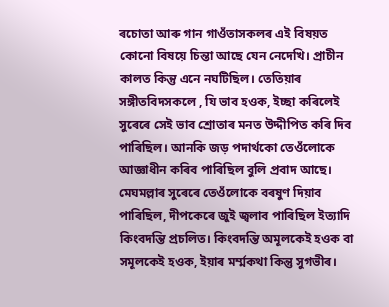ৰচোতা আৰু গান গাওঁতাসকলৰ এই বিষয়ত কোনো বিষয়ে চিন্তা আছে যেন নেদেখি। প্রাচীন কালত কিন্তু এনে নঘটিছিল। তেতিয়াৰ সঙ্গীতবিদসকলে , যি ভাব হওক, ইচ্ছা কৰিলেই সুৰেৰে সেই ভাব শ্রোতাৰ মনত উদ্দীপিত কৰি দিব পাৰিছিল। আনকি জড় পদার্থকো তেওঁলোকে আজ্ঞাধীন কৰিব পাৰিছিল বুলি প্রবাদ আছে। মেঘমল্লাৰ সুৰেৰে তেওঁলোকে বৰষুণ দিয়াব পাৰিছিল, দীপকেৰে জুই জ্বলাব পাৰিছিল ইত্যাদি কিংবদন্তি প্রচলিত। কিংবদন্তি অমূলকেই হওক বা সমূলকেই হওক, ইয়াৰ মৰ্ম্মকথা কিন্তু সুগভীৰ।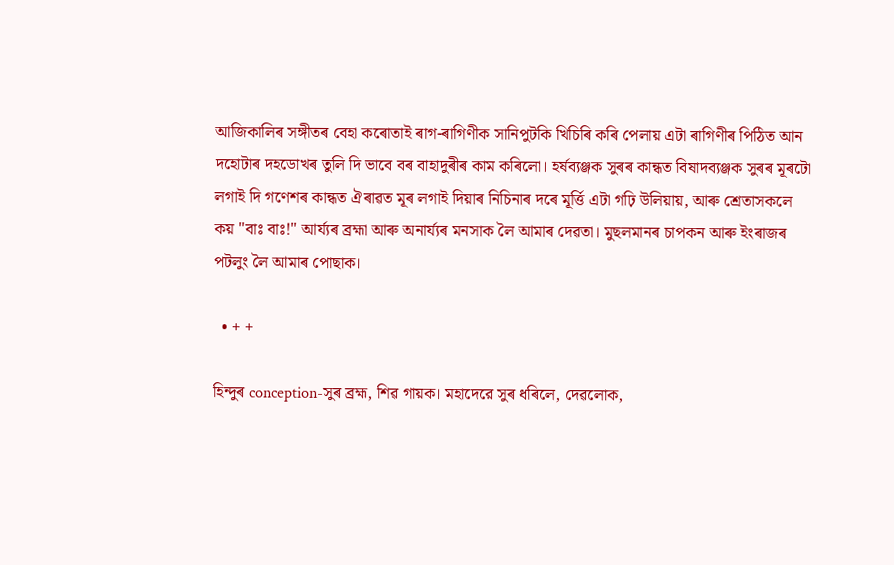আজিকালিৰ সঙ্গীতৰ বেহা কৰোতাই ৰাগ-ৰাগিণীক সানিপুটকি খিচিৰি কৰি পেলায় এটা ৰাগিণীৰ পিঠিত আন দহোটাৰ দহডোখৰ তুলি দি ভাবে বৰ বাহাদুৰীৰ কাম কৰিলো। হর্ষব্যঞ্জক সুৰৰ কান্ধত বিষাদব্যঞ্জক সুৰৰ মূৰটো লগাই দি গণেশৰ কান্ধত ঐৰাৱত মূৰ লগাই দিয়াৰ নিচিনাৰ দৰে মূৰ্ত্তি এটা গঢ়ি উলিয়ায়, আৰু শ্রেতাসকলে কয় "বাঃ বাঃ!" আৰ্য্যৰ ব্ৰহ্মা আৰু অনাৰ্য্যৰ মনসাক লৈ আমাৰ দেৱতা। মুছলমানৰ চাপকন আৰু ইংৰাজৰ পটলুং লৈ আমাৰ পোছাক।

  • + +

হিন্দুৰ conception-সুৰ ব্ৰহ্ম, শিৱ গায়ক। মহাদেরে সুৰ ধৰিলে, দেৱলোক,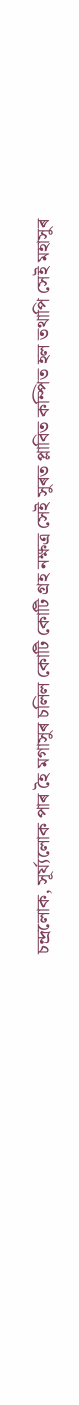চন্দ্রলোক, সূৰ্য্যলোক পাৰ হৈ মগাসুৰ চলিল কোটি কোটি গ্রহ নক্ষত্র সেই সুৰত প্লাবিত কম্পিত হল তথাপি সেই মহাসুৰ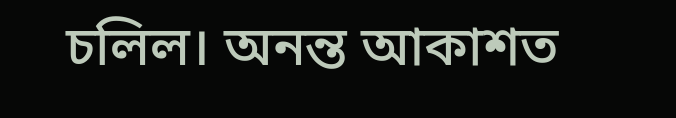চলিল। অনন্ত আকাশত